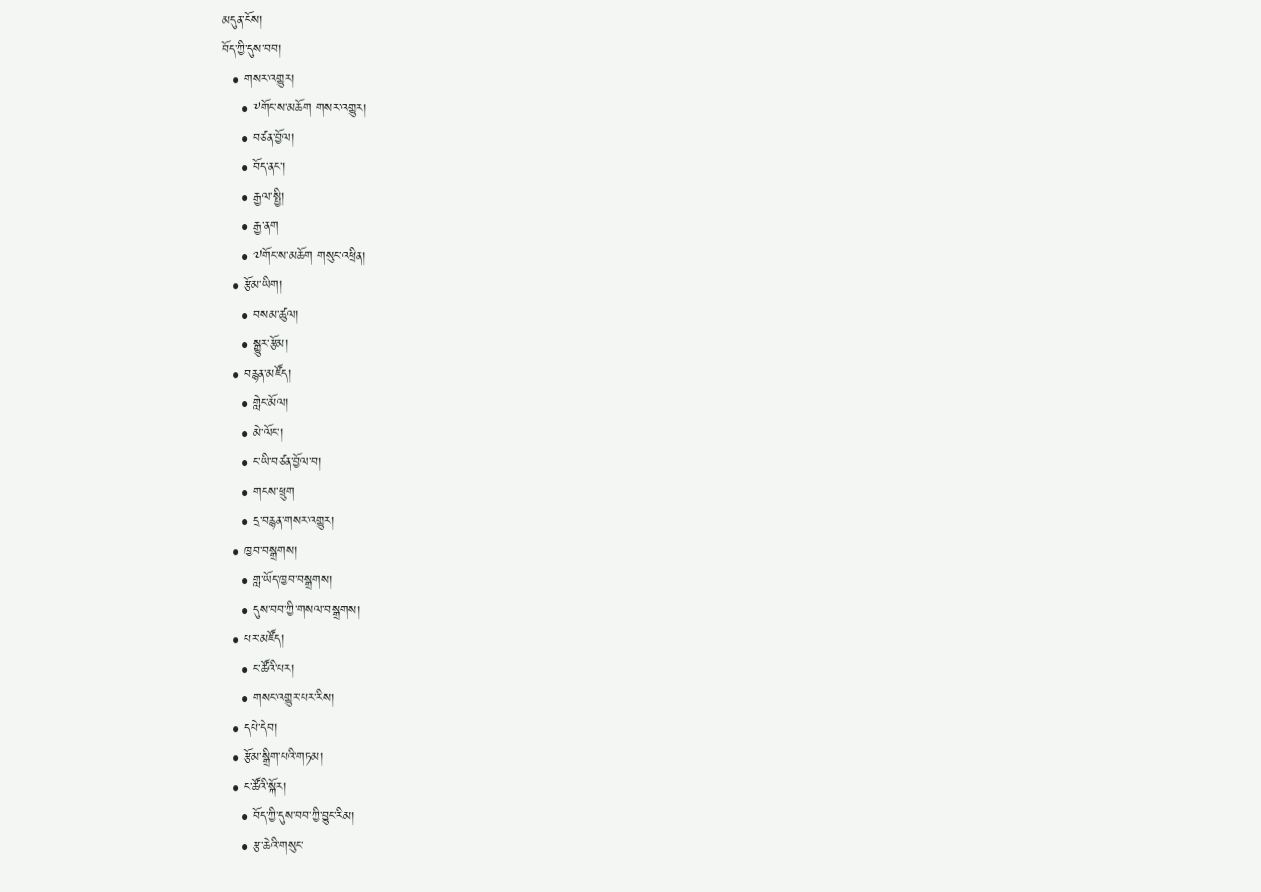མདུན་ངོས།
བོད་ཀྱི་དུས་བབ།
  • གསར་འགྱུར།
    • ༸གོང་ས་མཆོག གསར་འགྱུར།
    • བཙན་བྱོལ།
    • བོད་ནང་།
    • རྒྱལ་སྤྱི།
    • རྒྱ་ནག
    • ༧གོང་ས་མཆོག གསུང་འཕྲིན།
  • རྩོམ་ཡིག།
    • བསམ་ཚུལ།
    • སྒྱུར་རྩོམ།
  • བརྙན་མཛོད།
    • གླེང་མོལ།
    • མེ་ལོང་།
    • ང་ཡི་བཙན་བྱོལ་བ།
    • གངས་ཕྲུག
    • དྲ་བརྙན་གསར་འགྱུར།
  • ཁྱབ་བསྒྲགས།
    • གླ་ཡོད་ཁྱབ་བསྒྲགས།
    • དུས་བབ་ཀྱི་གསལ་བསྒྲགས།
  • པར་མཛོད།
    • ང་ཚོའི་པར།
    • གསང་འགྱུར་པར་རིས།
  • དཔེ་དེབ།
  • རྩོམ་སྒྲིག་པའི་གཏམ།
  • ང་ཚོའི་སྐོར།
    • བོད་ཀྱི་དུས་བབ་ཀྱི་བྱུང་རིམ།
    • རྩ་ཆེའི་གསུང་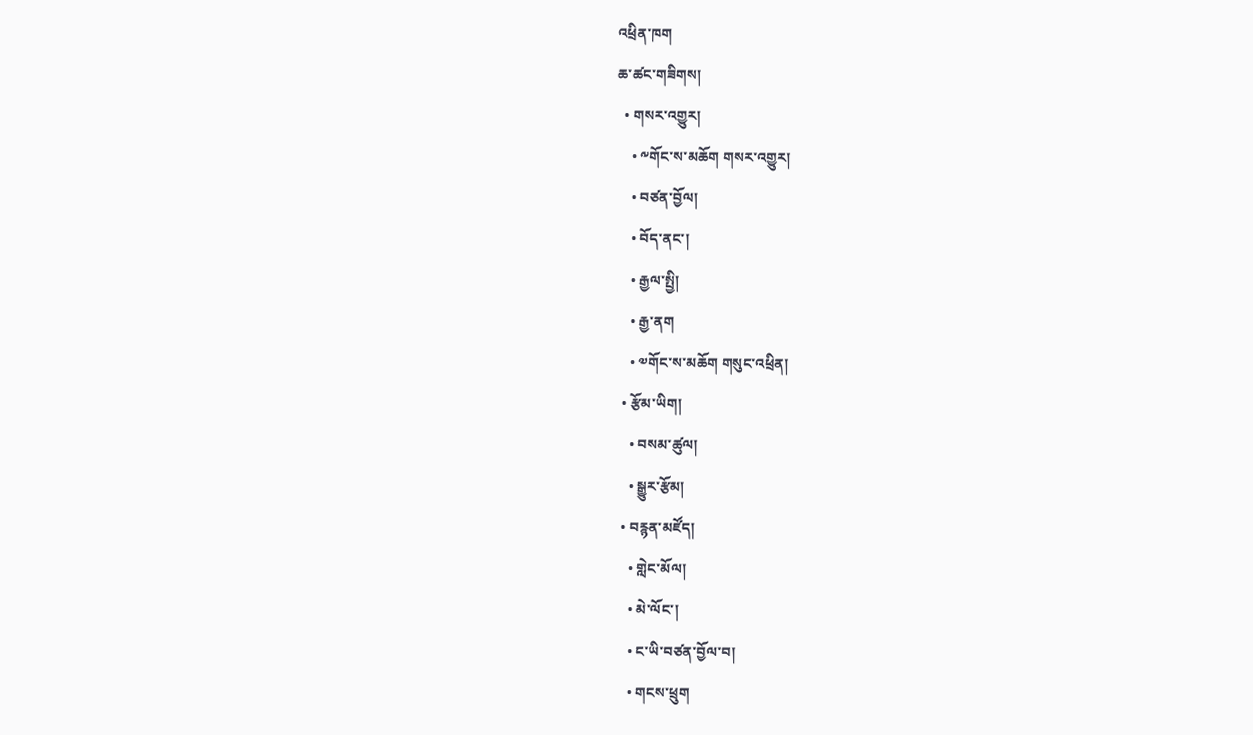འཕྲིན་ཁག
ཆ་ཚང་གཟིགས།
  • གསར་འགྱུར།
    • ༸གོང་ས་མཆོག གསར་འགྱུར།
    • བཙན་བྱོལ།
    • བོད་ནང་།
    • རྒྱལ་སྤྱི།
    • རྒྱ་ནག
    • ༧གོང་ས་མཆོག གསུང་འཕྲིན།
  • རྩོམ་ཡིག།
    • བསམ་ཚུལ།
    • སྒྱུར་རྩོམ།
  • བརྙན་མཛོད།
    • གླེང་མོལ།
    • མེ་ལོང་།
    • ང་ཡི་བཙན་བྱོལ་བ།
    • གངས་ཕྲུག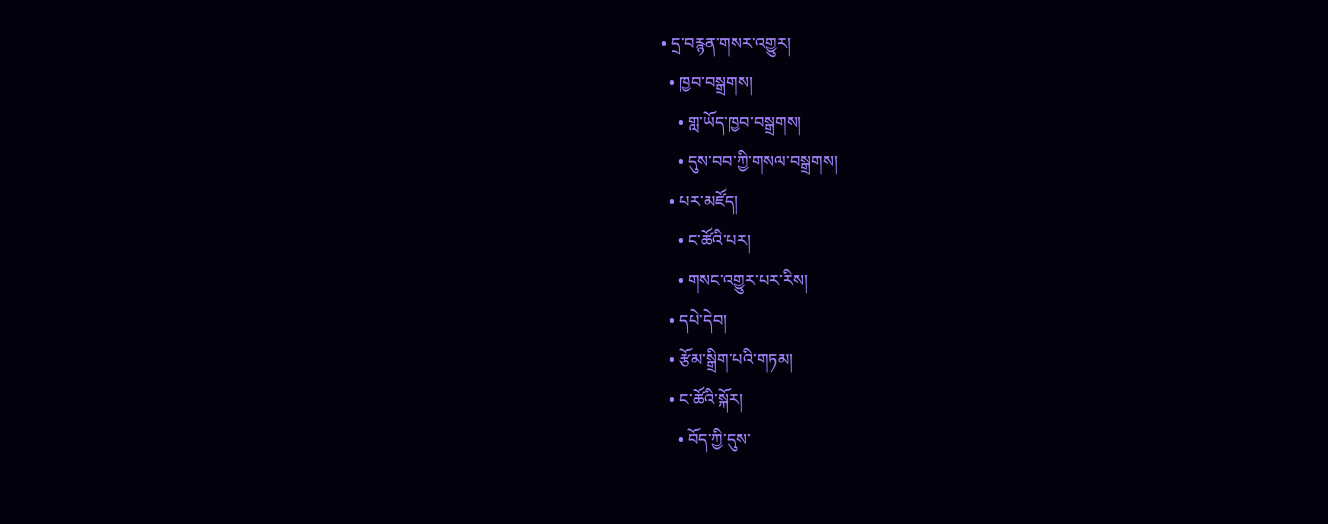• དྲ་བརྙན་གསར་འགྱུར།
  • ཁྱབ་བསྒྲགས།
    • གླ་ཡོད་ཁྱབ་བསྒྲགས།
    • དུས་བབ་ཀྱི་གསལ་བསྒྲགས།
  • པར་མཛོད།
    • ང་ཚོའི་པར།
    • གསང་འགྱུར་པར་རིས།
  • དཔེ་དེབ།
  • རྩོམ་སྒྲིག་པའི་གཏམ།
  • ང་ཚོའི་སྐོར།
    • བོད་ཀྱི་དུས་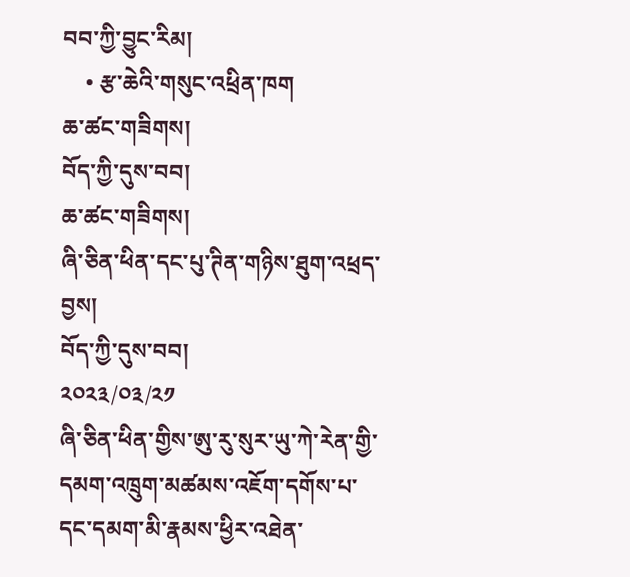བབ་ཀྱི་བྱུང་རིམ།
    • རྩ་ཆེའི་གསུང་འཕྲིན་ཁག
ཆ་ཚང་གཟིགས།
བོད་ཀྱི་དུས་བབ།
ཆ་ཚང་གཟིགས།
ཞི་ཅིན་ཕིན་དང་པུ་ཊིན་གཉིས་ཐུག་འཕྲད་བྱས།
བོད་ཀྱི་དུས་བབ།
༢༠༢༣/༠༣/༢༡
ཞི་ཅིན་ཕིན་གྱིས་ཨུ་རུ་སུར་ཡུ་ཀེ་རེན་གྱི་དམག་འཁྲུག་མཚམས་འཇོག་དགོས་པ་དང་དམག་མི་རྣམས་ཕྱིར་འཐེན་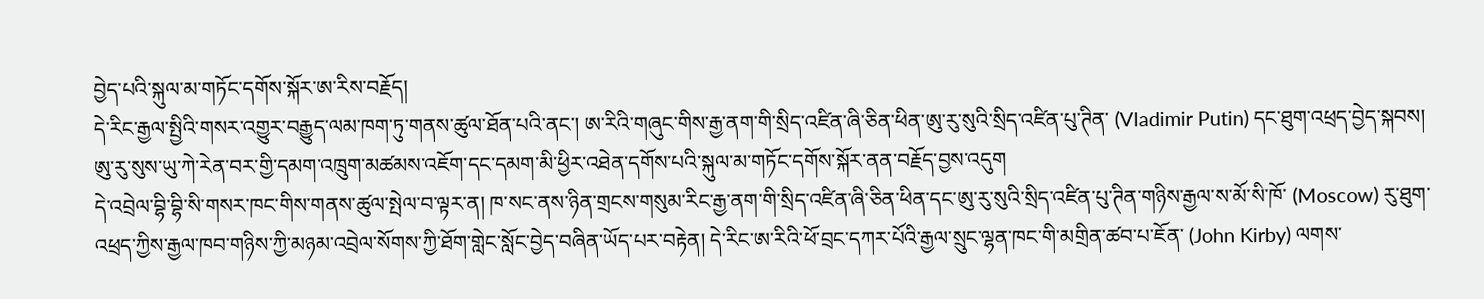བྱེད་པའི་སྐུལ་མ་གཏོང་དགོས་སྐོར་ཨ་རིས་བརྗོད།
དེ་རིང་རྒྱལ་སྤྱིའི་གསར་འགྱུར་བརྒྱུད་ལམ་ཁག་ཏུ་གནས་ཚུལ་ཐོན་པའི་ནང་། ཨ་རིའི་གཞུང་གིས་རྒྱ་ནག་གི་སྲིད་འཛིན་ཞི་ཅིན་ཕིན་ཨུ་རུ་སུའི་སྲིད་འཛིན་པུ་ཊིན་ (Vladimir Putin) དང་ཐུག་འཕྲད་བྱེད་སྐབས། ཨུ་རུ་སུས་ཡུ་ཀེ་རེན་བར་གྱི་དམག་འཁྲུག་མཚམས་འཇོག་དང་དམག་མི་ཕྱིར་འཐེན་དགོས་པའི་སྐུལ་མ་གཏོང་དགོས་སྐོར་ནན་བརྗོད་བྱས་འདུག
དེ་འབྲེལ་བྷི་བྷི་སི་གསར་ཁང་གིས་གནས་ཚུལ་སྤེལ་བ་ལྟར་ན། ཁ་སང་ནས་ཉིན་གྲངས་གསུམ་རིང་རྒྱ་ནག་གི་སྲིད་འཛིན་ཞི་ཅིན་ཕིན་དང་ཨུ་རུ་སུའི་སྲིད་འཛིན་པུ་ཊིན་གཉིས་རྒྱལ་ས་མོ་སི་ཁོ་ (Moscow) རུ་ཐུག་འཕྲད་ཀྱིས་རྒྱལ་ཁབ་གཉིས་ཀྱི་མཉམ་འབྲེལ་སོགས་ཀྱི་ཐོག་གླེང་སློང་བྱེད་བཞིན་ཡོད་པར་བརྟེན། དེ་རིང་ཨ་རིའི་ཕོ་བྲང་དཀར་པོའི་རྒྱལ་སྲུང་ལྷན་ཁང་གི་མགྲིན་ཚབ་པ་ཇོན་ (John Kirby) ལགས་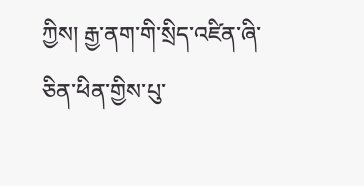ཀྱིས། རྒྱ་ནག་གི་སྲིད་འཛིན་ཞི་ཅིན་ཕིན་གྱིས་པུ་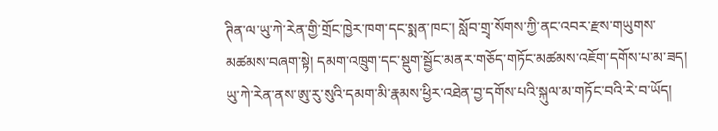ཊིན་ལ་ཡུ་ཀེ་རེན་གྱི་གྲོང་ཁྱེར་ཁག་དང་སྨན་ཁང་། སློབ་གྲྭ་སོགས་ཀྱི་ནང་འབར་རྫས་གཡུགས་མཚམས་བཞག་སྟེ། དམག་འཁྲུག་དང་སྡུག་སྦྱོང་མནར་གཅོད་གཏོང་མཚམས་འཇོག་དགོས་པ་མ་ཟད། ཡུ་ཀེ་རེན་ནས་ཨུ་རུ་སུའི་དམག་མི་རྣམས་ཕྱིར་འཐེན་བྱ་དགོས་པའི་སྐུལ་མ་གཏོང་བའི་རེ་བ་ཡོད།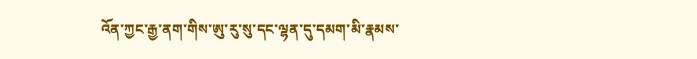འོན་ཀྱང་རྒྱ་ནག་གིས་ཨུ་རུ་སུ་དང་ལྷན་དུ་དམག་མི་རྣམས་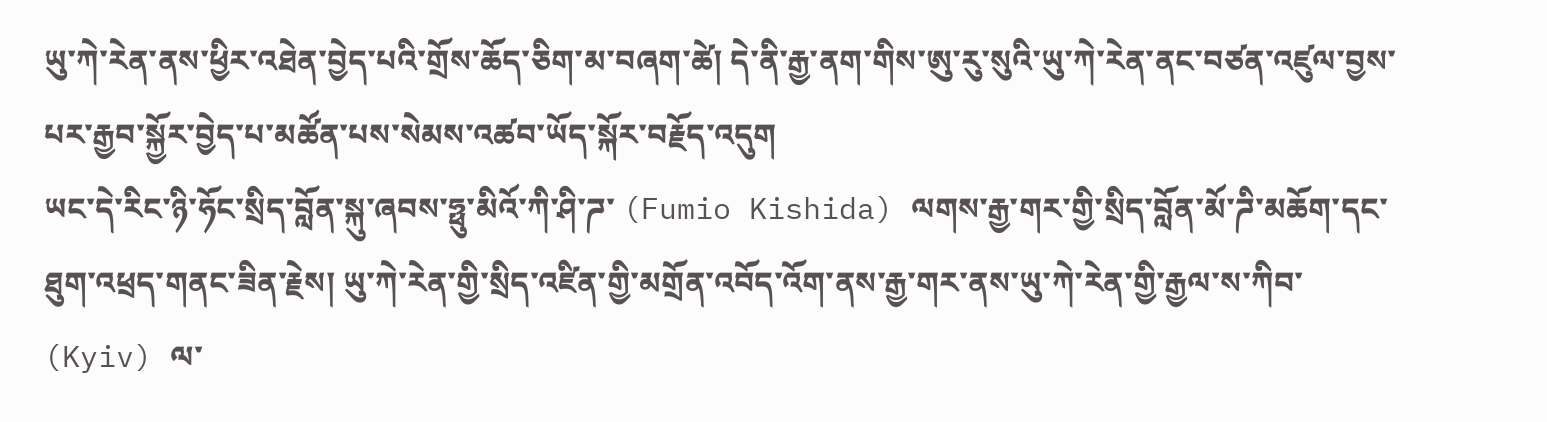ཡུ་ཀེ་རེན་ནས་ཕྱིར་འཐེན་བྱེད་པའི་གྲོས་ཆོད་ཅིག་མ་བཞག་ཚེ། དེ་ནི་རྒྱ་ནག་གིས་ཨུ་རུ་སུའི་ཡུ་ཀེ་རེན་ནང་བཙན་འཛུལ་བྱས་པར་རྒྱབ་སྐྱོར་བྱེད་པ་མཚོན་པས་སེམས་འཚབ་ཡོད་སྐོར་བརྗོད་འདུག
ཡང་དེ་རིང་ཉི་ཧོང་སྲིད་བློན་སྐུ་ཞབས་ཧྥུ་མིའོ་ཀི་ཤི་ཌ་ (Fumio Kishida) ལགས་རྒྱ་གར་གྱི་སྲིད་བློན་མོ་ཌི་མཆོག་དང་ཐུག་འཕྲད་གནང་ཟིན་རྗེས། ཡུ་ཀེ་རེན་གྱི་སྲིད་འཛིན་གྱི་མགྲོན་འབོད་འོག་ནས་རྒྱ་གར་ནས་ཡུ་ཀེ་རེན་གྱི་རྒྱལ་ས་ཀིབ་ (Kyiv) ལ་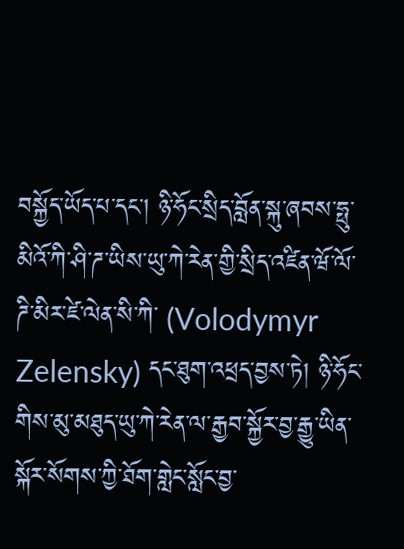བསྐྱོད་ཡོད་པ་དང་། ཉི་ཧོང་སྲིད་བློན་སྐུ་ཞབས་ཧྥུ་མིའོ་ཀི་ཤི་ཌ་ཡིས་ཡུ་ཀེ་རེན་གྱི་སྲིད་འཛིན་ཝོ་ལོ་ཌི་མིར་ཛེ་ལེན་སི་ཀི་ (Volodymyr Zelensky) དང་ཐུག་འཕྲད་བྱས་ཏེ། ཉི་ཧོང་གིས་མུ་མཐུད་ཡུ་ཀེ་རེན་ལ་རྒྱབ་སྐྱོར་བྱ་རྒྱུ་ཡིན་སྐོར་སོགས་ཀྱི་ཐོག་གླེང་སློང་བྱ་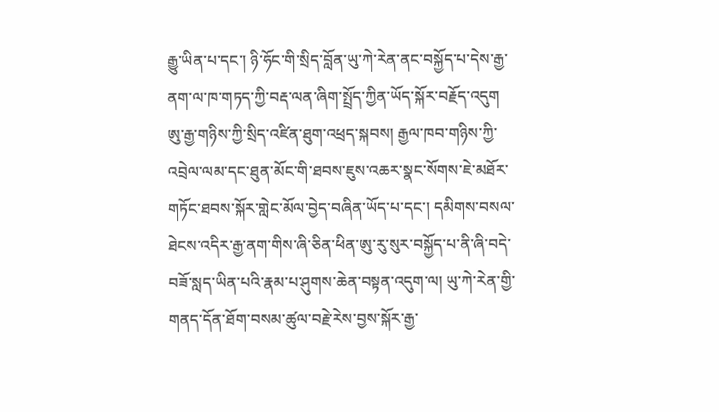རྒྱུ་ཡིན་པ་དང་། ཉི་ཧོང་གི་སྲིད་བློན་ཡུ་ཀེ་རེན་ནང་བསྐྱོད་པ་དེས་རྒྱ་ནག་ལ་ཁ་གཏད་ཀྱི་བརྡ་ལན་ཞིག་སྤྲོད་ཀྱིན་ཡོད་སྐོར་བརྗོད་འདུག
ཨུ་རྒྱ་གཉིས་ཀྱི་སྲིད་འཛིན་ཐུག་འཕྲད་སྐབས། རྒྱལ་ཁབ་གཉིས་ཀྱི་འབྲེལ་ལམ་དང་ཐུན་མོང་གི་ཐབས་ཇུས་འཆར་སྣང་སོགས་ཇེ་མཐོར་གཏོང་ཐབས་སྐོར་གླེང་མོལ་བྱེད་བཞིན་ཡོད་པ་དང་། དམིགས་བསལ་ཐེངས་འདིར་རྒྱ་ནག་གིས་ཞི་ཅིན་ཕིན་ཨུ་རུ་སུར་བསྐྱོད་པ་ནི་ཞི་བདེ་བཟོ་སླད་ཡིན་པའི་རྣམ་པ་ཤུགས་ཆེན་བསྟན་འདུག་ལ། ཡུ་ཀེ་རེན་གྱི་གནད་དོན་ཐོག་བསམ་ཚུལ་བརྗེ་རེས་བྱས་སྐོར་རྒྱ་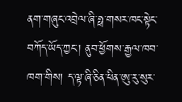ནག་གཞུང་འབྲེལ་ཞི་ཧྥ་གསར་ཁང་སྟེང་བཀོད་ཡོད་ཀྱང་། ནུབ་ཕྱོགས་རྒྱལ་ཁབ་ཁག་གིས། ད་ལྟ་ཞི་ཅིན་ཕིན་ཨུ་རུ་སུར་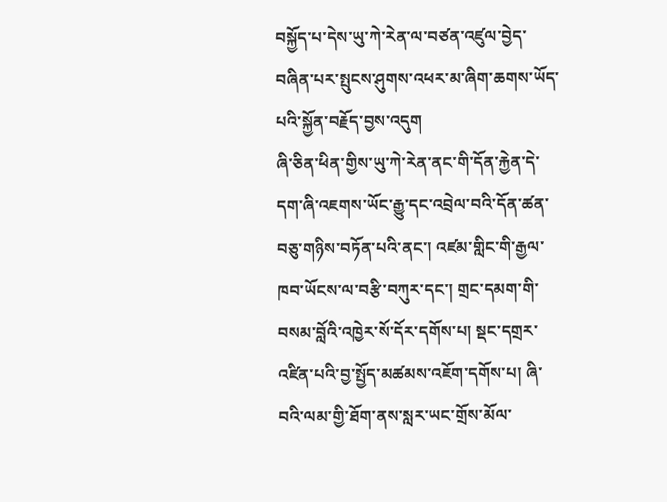བསྐྱོད་པ་དེས་ཡུ་ཀེ་རེན་ལ་བཙན་འཛུལ་བྱེད་བཞིན་པར་སྤུངས་ཤུགས་འཕར་མ་ཞིག་ཆགས་ཡོད་པའི་སྐྱོན་བརྗོད་བྱས་འདུག
ཞི་ཅིན་ཕིན་གྱིས་ཡུ་ཀེ་རེན་ནང་གི་དོན་རྐྱེན་དེ་དག་ཞི་འཇགས་ཡོང་རྒྱུ་དང་འབྲེལ་བའི་དོན་ཚན་བཅུ་གཉིས་བཏོན་པའི་ནང་། འཛམ་གླིང་གི་རྒྱལ་ཁབ་ཡོངས་ལ་བརྩི་བཀུར་དང་། གྲང་དམག་གི་བསམ་བློའི་འཁྱེར་སོ་དོར་དགོས་པ། སྡང་དགྲར་འཛིན་པའི་བྱ་སྤྱོད་མཚམས་འཇོག་དགོས་པ། ཞི་བའི་ལམ་གྱི་ཐོག་ནས་སླར་ཡང་གྲོས་མོལ་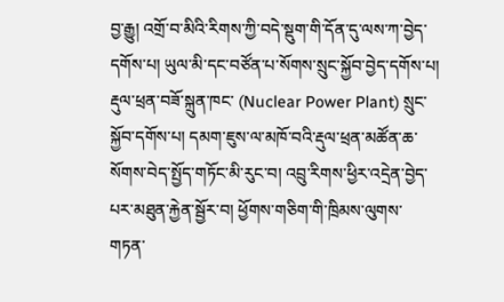བྱ་རྒྱུ། འགྲོ་བ་མིའི་རིགས་ཀྱི་བདེ་སྡུག་གི་དོན་དུ་ལས་ཀ་བྱེད་དགོས་པ། ཡུལ་མི་དང་བཙོན་པ་སོགས་སྲུང་སྐྱོབ་བྱེད་དགོས་པ། རྡུལ་ཕྲན་བཟོ་སྐྲུན་ཁང་ (Nuclear Power Plant) སྲུང་སྐྱོབ་དགོས་པ། དམག་ཇུས་ལ་མཁོ་བའི་རྡུལ་ཕྲན་མཚོན་ཆ་སོགས་བེད་སྤྱོད་གཏོང་མི་རུང་བ། འབྲུ་རིགས་ཕྱིར་འདྲེན་བྱེད་པར་མཐུན་རྐྱེན་སྦྱོར་བ། ཕྱོགས་གཅིག་གི་ཁྲིམས་ལུགས་གཏན་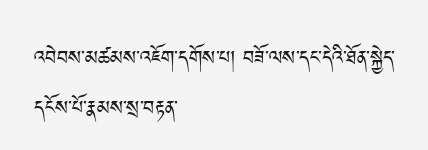འབེབས་མཚམས་འཇོག་དགོས་པ། བཟོ་ལས་དང་དེའི་ཐོན་སྐྱེད་དངོས་པོ་རྣམས་སྲ་བརྟན་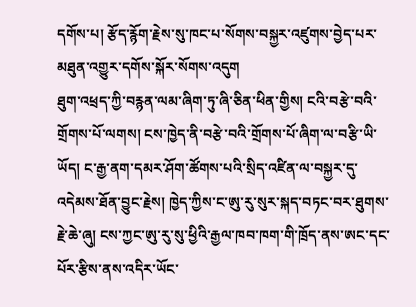དགོས་པ། རྩོད་རྙོག་རྗེས་སུ་ཁང་པ་སོགས་བསྐྱར་འཛུགས་བྱེད་པར་མཐུན་འགྱུར་དགོས་སྐོར་སོགས་འདུག
ཐུག་འཕྲད་ཀྱི་བརྙན་ལམ་ཞིག་ཏུ་ཞི་ཅིན་ཕིན་གྱིས། ངའི་བརྩེ་བའི་གྲོགས་པོ་ལགས། ངས་ཁྱེད་ནི་བརྩེ་བའི་གྲོགས་པོ་ཞིག་ལ་བརྩི་ཡི་ཡོད། ང་རྒྱ་ནག་དམར་ཤོག་ཚོགས་པའི་སྲིད་འཛིན་ལ་བསྐྱར་དུ་འདེམས་ཐོན་བྱུང་རྗེས། ཁྱེད་ཀྱིས་ང་ཨུ་རུ་སུར་སྐད་བཏང་བར་ཐུགས་རྗེ་ཆེ་ཞུ། ངས་ཀྱང་ཨུ་རུ་སུ་ཕྱིའི་རྒྱལ་ཁབ་ཁག་གི་ཁྲོད་ནས་ཨང་དང་པོར་རྩིས་ནས་འདིར་ཡོང་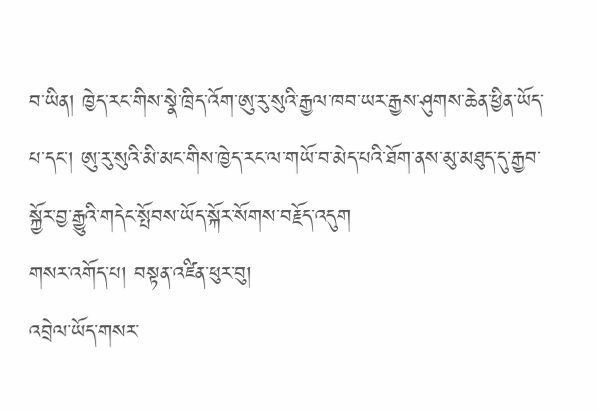བ་ཡིན། ཁྱེད་རང་གིས་སྣེ་ཁྲིད་འོག་ཨུ་རུ་སུའི་རྒྱལ་ཁབ་ཡར་རྒྱས་ཤུགས་ཆེན་ཕྱིན་ཡོད་པ་དང་། ཨུ་རུ་སུའི་མི་མང་གིས་ཁྱེད་རང་ལ་གཡོ་བ་མེད་པའི་ཐོག་ནས་མུ་མཐུད་དུ་རྒྱབ་སྐྱོར་བྱ་རྒྱུའི་གདེང་སྤོབས་ཡོད་སྐོར་སོགས་བརྗོད་འདུག
གསར་འགོད་པ། བསྟན་འཛིན་ཕུར་བུ།
འབྲེལ་ཡོད་གསར་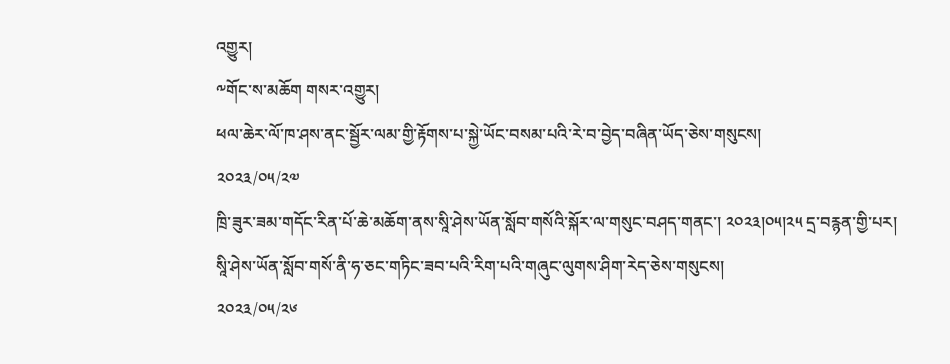འགྱུར།
༸གོང་ས་མཆོག གསར་འགྱུར།
ཕལ་ཆེར་ལོ་ཁ་ཤས་ནང་སྦྱོར་ལམ་གྱི་རྟོགས་པ་སྐྱེ་ཡོང་བསམ་པའི་རེ་བ་བྱེད་བཞིན་ཡོད་ཅེས་གསུངས།
༢༠༢༣/༠༥/༢༧
ཁྲི་ཟུར་ཟམ་གདོང་རིན་པོ་ཆེ་མཆོག་ནས་སཱི་ཤེས་ཡོན་སློབ་གསོའི་སྐོར་ལ་གསུང་བཤད་གནང་། ༢༠༢༣།༠༥།༢༥ དྲ་བརྙན་གྱི་པར།
སཱི་ཤེས་ཡོན་སློབ་གསོ་ནི་ཧ་ཅང་གཏིང་ཟབ་པའི་རིག་པའི་གཞུང་ལུགས་ཤིག་རེད་ཅེས་གསུངས།
༢༠༢༣/༠༥/༢༦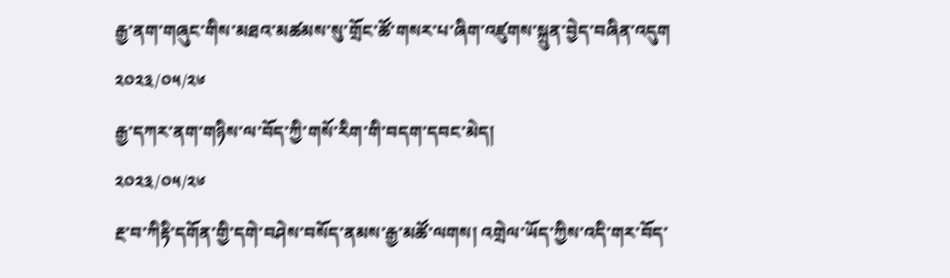རྒྱ་ནག་གཞུང་གིས་མཐའ་མཚམས་སུ་གྲོང་ཚོ་གསར་པ་ཞིག་འཛུགས་སྐྲུན་བྱེད་བཞིན་འདུག
༢༠༢༣/༠༥/༢༦
རྒྱ་དཀར་ནག་གཉིས་ལ་བོད་ཀྱི་གསོ་རིག་གི་བདག་དབང་མེད།
༢༠༢༣/༠༥/༢༦
རྔ་བ་ཀིརྟི་དགོན་གྱི་དགེ་བཤེས་བསོད་ནམས་རྒྱ་མཚོ་ལགས། འགྲེལ་ཡོད་ཀྱིས་འདི་གར་བོད་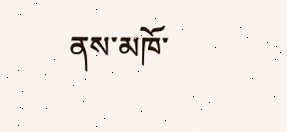ནས་མཁོ་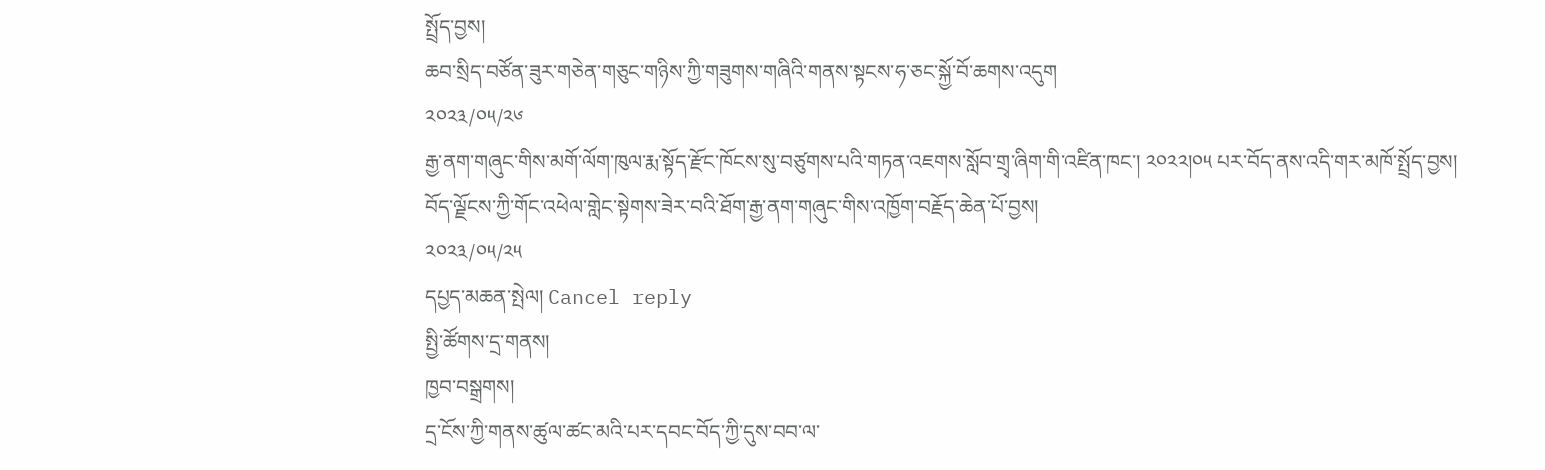སྤྲོད་བྱས།
ཆབ་སྲིད་བཙོན་ཟུར་གཅེན་གཅུང་གཉིས་ཀྱི་གཟུགས་གཞིའི་གནས་སྟངས་ཧ་ཅང་སྐྱོ་བོ་ཆགས་འདུག
༢༠༢༣/༠༥/༢༦
རྒྱ་ནག་གཞུང་གིས་མགོ་ལོག་ཁུལ་རྨ་སྟོད་རྫོང་ཁོངས་སུ་བཙུགས་པའི་གཏན་འཇགས་སློབ་གྲྭ་ཞིག་གི་འཛིན་ཁང་། ༢༠༢༢།༠༥ པར་བོད་ནས་འདི་གར་མཁོ་སྤྲོད་བྱས།
བོད་ལྗོངས་ཀྱི་གོང་འཕེལ་གླེང་སྟེགས་ཟེར་བའི་ཐོག་རྒྱ་ནག་གཞུང་གིས་འཁྱོག་བརྗོད་ཆེན་པོ་བྱས།
༢༠༢༣/༠༥/༢༥
དཔྱད་མཆན་སྤེལ། Cancel reply
སྤྱི་ཚོགས་དྲ་གནས།
ཁྱབ་བསྒྲགས།
དྲ་ངོས་ཀྱི་གནས་ཚུལ་ཚང་མའི་པར་དབང་བོད་ཀྱི་དུས་བབ་ལ་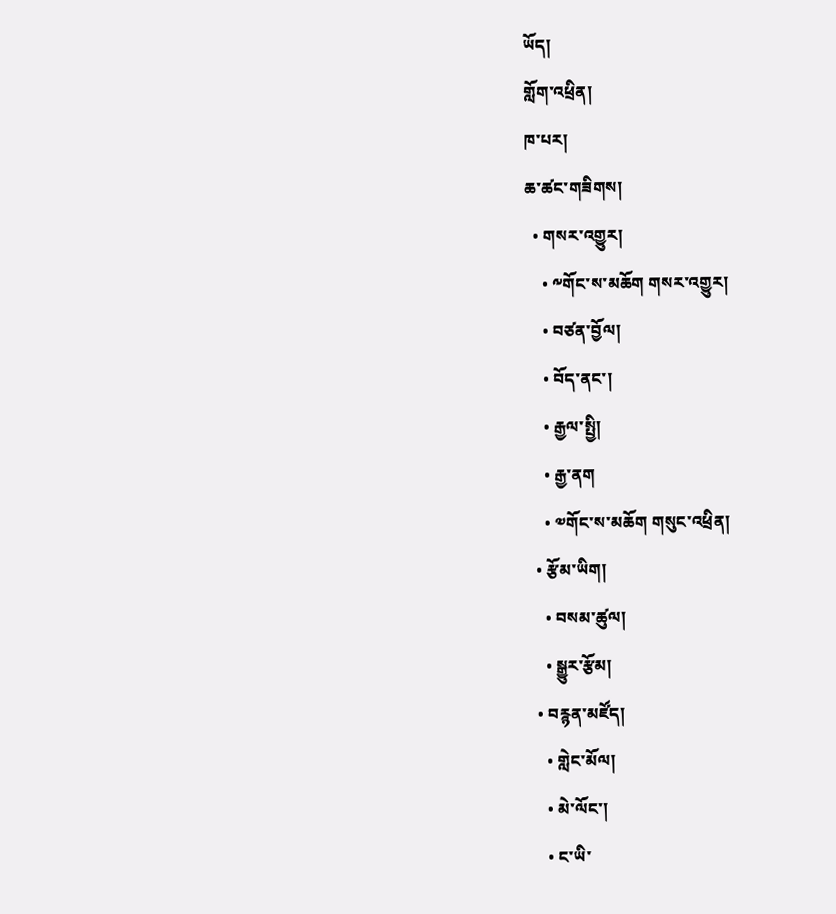ཡོད།
གློག་འཕྲིན།
ཁ་པར།
ཆ་ཚང་གཟིགས།
  • གསར་འགྱུར།
    • ༸གོང་ས་མཆོག གསར་འགྱུར།
    • བཙན་བྱོལ།
    • བོད་ནང་།
    • རྒྱལ་སྤྱི།
    • རྒྱ་ནག
    • ༧གོང་ས་མཆོག གསུང་འཕྲིན།
  • རྩོམ་ཡིག།
    • བསམ་ཚུལ།
    • སྒྱུར་རྩོམ།
  • བརྙན་མཛོད།
    • གླེང་མོལ།
    • མེ་ལོང་།
    • ང་ཡི་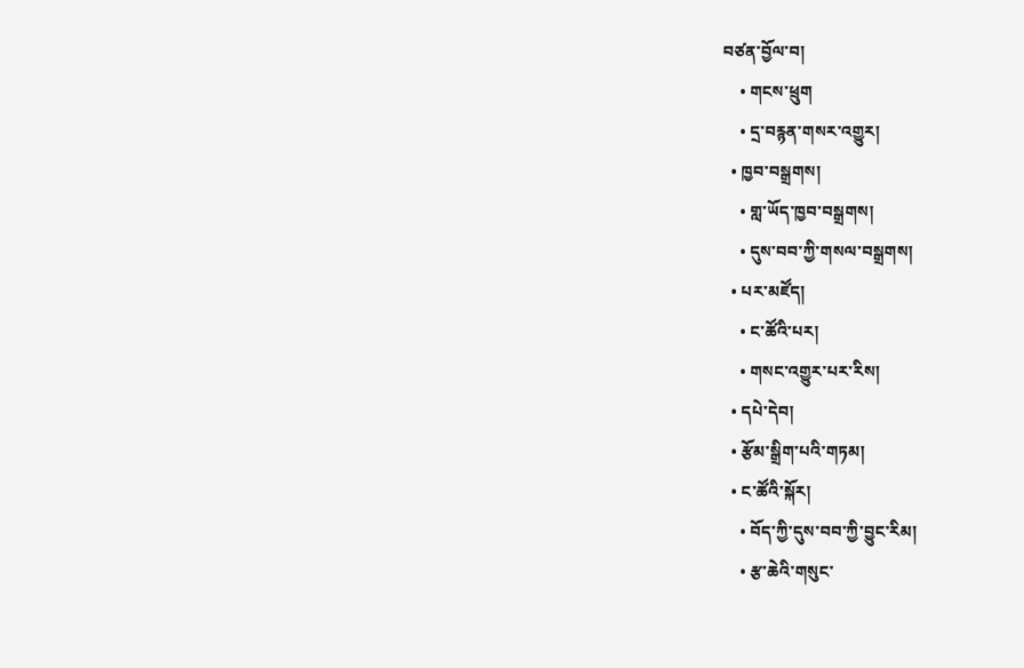བཙན་བྱོལ་བ།
    • གངས་ཕྲུག
    • དྲ་བརྙན་གསར་འགྱུར།
  • ཁྱབ་བསྒྲགས།
    • གླ་ཡོད་ཁྱབ་བསྒྲགས།
    • དུས་བབ་ཀྱི་གསལ་བསྒྲགས།
  • པར་མཛོད།
    • ང་ཚོའི་པར།
    • གསང་འགྱུར་པར་རིས།
  • དཔེ་དེབ།
  • རྩོམ་སྒྲིག་པའི་གཏམ།
  • ང་ཚོའི་སྐོར།
    • བོད་ཀྱི་དུས་བབ་ཀྱི་བྱུང་རིམ།
    • རྩ་ཆེའི་གསུང་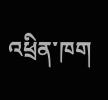འཕྲིན་ཁག